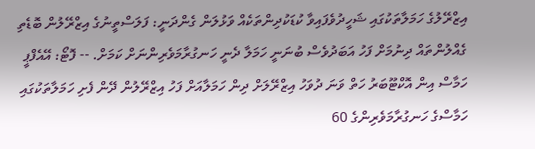އިޒްރޭލުގެ ހަމަލާތަކުގައި ޝަހީދުވެފައިވާ ކުޑަކުދިންތަކެއް ވަޅުލަން ގެންދަނީ: ފަލަސްތީނުގެ އިޒްރޭލުން ބޮޑެތި ގެއްލުންތައް ދިނުމަށް ފަހު އަބަދުވެސް ބުނަނީ ހަމަލާ ދެނީ ހަނގުރާމަވެރިންނަށް ކަމަށް. -- ފޮޓޯ: އޭއެފްޕީ
ހަމާސް އިން އޮކްޓޫބަރު ހަތް ވަނަ ދުވަހު އިޒްރޭލަށް ދިން ހަމަލާއަށް ފަހު އިޒްރޭލުން ދޭން ފެށި ހަމަލާތަކުގައި ހަމާސްގެ ހަނގުރާމަވެރިންގެ 60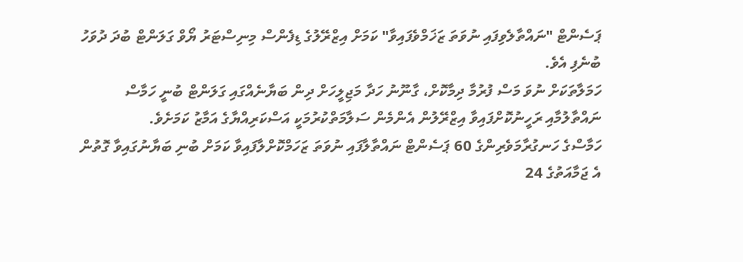ޕަސެންޓް "ނައްތާލެވިފައި ނުވަތަ ޒަޚަމްވެފައިވާ" ކަމަށް އިޒްރޭލުގެ ޑިފެންސް މިނިސްޓަރު ޔޯވް ގަލަންޓް ބުދަ ދުވަހު ބުނެފި އެވެ.
ހަމަލާތަކަށް ނުވަ މަސް ފުރުމާ ދިމާކޮށް، ގާނޫނު ހަދާ މަޖިލީހަށް ދިން ބަޔާނެއްގައި ގަލަންޓް ބުނީ ހަމާސް ނައްތާލުމާއި ރަހީނުކޮށްފައިވާ އިޒްރޭލުން އެންމެން ސަލާމަތްކުރުމަކީ އަސްކަރިއްޔާގެ އަމާޒު ކަމަށެވެ.
ހަމާސްގެ ހަނގުރާމަވެރިންގެ 60 ޕަސެންޓް ނައްތާލާފައި ނުވަތަ ޒަހަމްކޮށްލާފައިވާ ކަމަށް ބުނި ބަޔާނުގައިވާ ގޮތުން އެ ޖަމާއަތުގެ 24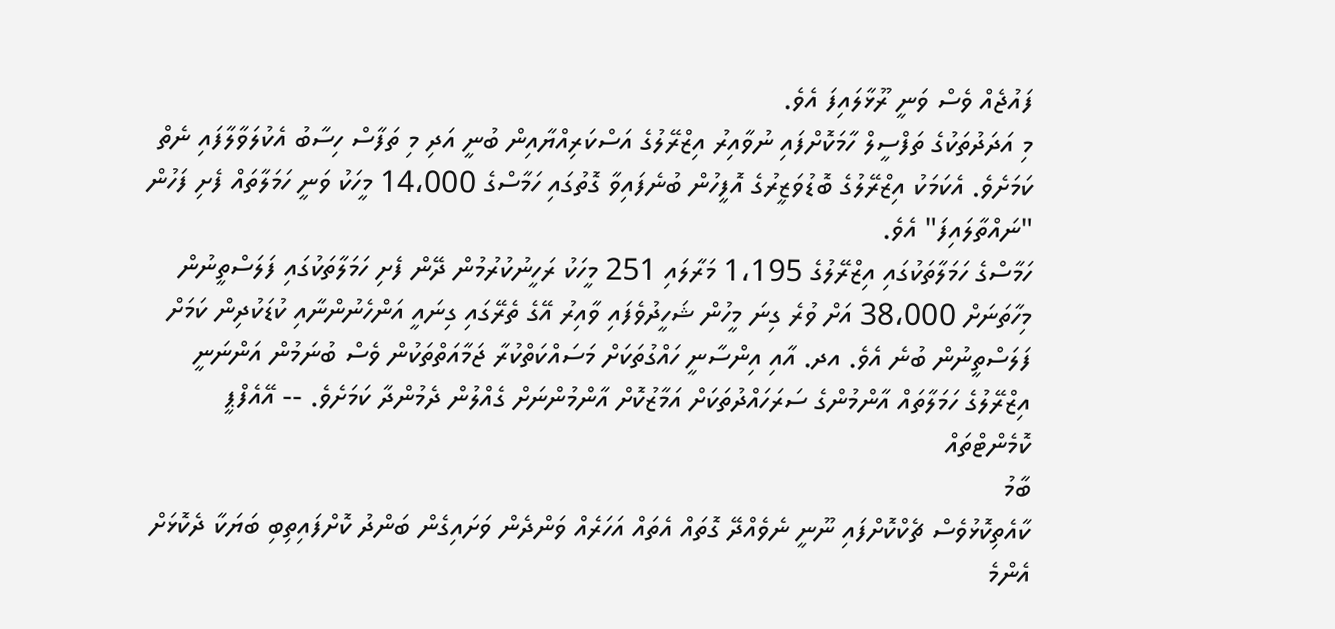ފައުޖެއް ވެސް ވަނީ ރޫޅާލައިފަ އެވެ.
މި އަދަދުތަކުގެ ތަފްސީލް ހާމަކޮށްފައި ނުވާއިރު އިޒްރޭލުގެ އަސްކަރިއްޔާއިން ބުނީ އަދި މި ތަފާސް ހިސާބު އެކުލަވާލާފައި ނެތް ކަމަށެވެ. އެކަމަކު އިޒްރޭލުގެ ބޮޑުވަޒީރުގެ އޮފީހުން ބުނެފައިވާ ގޮތުގައި ހަމާސްގެ 14،000 މީހަކު ވަނީ ހަމަލާތައް ފެށި ފަހުން "ނައްތާލައިފަ" އެވެ.
ހަމާސްގެ ހަމަލާތަކުގައި އިޒްރޭލުގެ 1،195 މަރާލައި 251 މީހަކު ރަހީނުކުރުމުން ދޭން ފެށި ހަމަލާތަކުގައި ފަލަސްތީނުން މިހާތަނަށް 38،000 އަށް ވުރެ ގިނަ މީހުން ޝަހީދުވެފައި ވާއިރު އޭގެ ތެރޭގައި ގިނައީ އަންހެނުންނާއި ކުޑަކުދިން ކަމަށް ފަލަސްތީނުން ބުނެ އެވެ. އދ. އާއި އިންސާނީ ހައްގުތަކަށް މަސައްކަތްކުރާ ޖަމާއަތްތަކުން ވެސް ބުނަމުން އަންނަނީ އިޒްރޭލުގެ ހަމަލާތައް އާންމުންގެ ސަރަހައްދުތަކަށް އަމާޒުކޮށް އާންމުންނަށް ގެއްލުން ދެމުންދާ ކަމަށެވެ. -- އޭއެފްޕީ
ކޮމެންޓްތައް
ބާމު
ކާއެތިކޮޅުވެސް ޗެކްކޮށްފައި ނޫނީ ނެވެއްދޭ ގޮތައް އެތައް އަހަރެއް ވަންދެން ވަށައިގެން ބަންދު ކޮށްފައިތިބި ބަޔަކާ ދެކޮޅަށް އެންމެ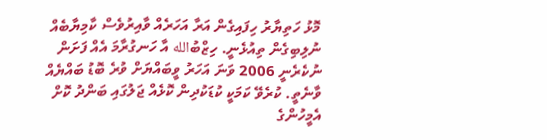މޮޅު ހަތިޔާރު ހިފައިގެން އަރާ އަހަރެއް ވާއިރުވެސް ކާމިޔާބެއް ނުލިބިގެން ތިއުޅެނީ. ހިޒްބުالله އާ ހަނގުރާމަ އެއް ފަށަން ނުކެރެނީ 2006 ވަނަ އަހަރު ވީބައްޔަށް ވުރެ ބޮޑު ބައްޔެއް ވާނެތީ. ކުރެވޭ ކަމަކީ ކުޑަކުދިން ކޮޅެއް ޖަލުގައި ބަންދު ކޮށް އެމީހުންގެ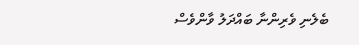ބެލެނި ވެރިންނާ ބައްދަލު ވާންވެސް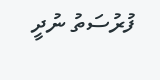ފުރުސަތު ނުދީ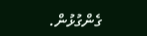ގެންގުޅުން.